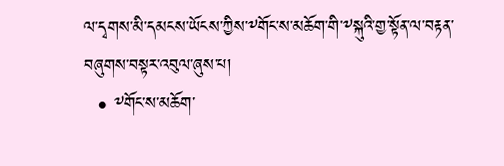ལ་དྭགས་མི་དམངས་ཡོངས་ཀྱིས་༸གོང་ས་མཆོག་གི་༸སྐུའི་གྱ་སྟོན་ལ་བརྟན་བཞུགས་བསྟར་འབུལ་ཞུས་པ།
  • ༸གོང་ས་མཆོག་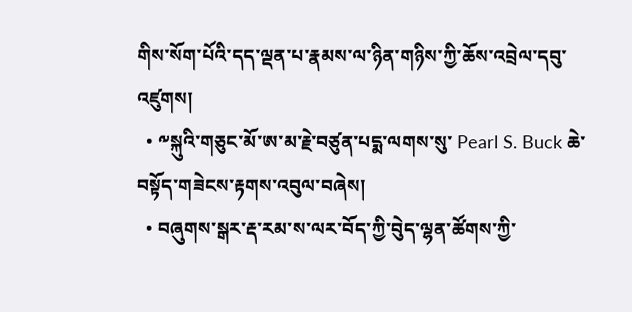གིས་སོག་པོའི་དད་ལྡན་པ་རྣམས་ལ་ཉིན་གཉིས་ཀྱི་ཆོས་འབྲེལ་དབུ་འཛུགས།
  • ༸སྐུའི་གཅུང་མོ་ཨ་མ་རྗེ་བཙུན་པདྨ་ལགས་སུ་ Pearl S. Buck ཆེ་བསྟོད་གཟེངས་རྟགས་འབུལ་བཞེས།
  • བཞུགས་སྒར་རྡ་རམ་ས་ལར་བོད་ཀྱི་བེུད་ལྷན་ཚོགས་ཀྱི་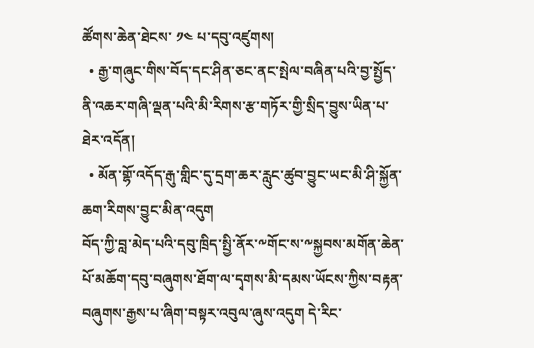ཚོགས་ཆེན་ཐེངས་ ༡༤ པ་དབུ་འཛུགས།
  • རྒྱ་གཞུང་གིས་བོད་དང་ཤིན་ཅང་ནང་སྤེལ་བཞིན་པའི་བྱ་སྤྱོད་ནི་འཆར་གཞི་ལྡན་པའི་མི་རིགས་རྩ་གཏོར་གྱི་སྲིད་བྱུས་ཡིན་པ་ཐེར་འདོན།
  • མོན་གྷོ་འདོད་རྒུ་གླིང་དུ་དྲག་ཆར་རླུང་ཚུབ་བྱུང་ཡང་མི་ཤི་སྐྱོན་ཆག་རིགས་བྱུང་མིན་འདུག
བོད་ཀྱི་བླ་མེད་པའི་དབུ་ཁྲིད་སྤྱི་ནོར་༸གོང་ས་༸སྐྱབས་མགོན་ཆེན་པོ་མཆོག་དབུ་བཞུགས་ཐོག་ལ་དྭགས་མི་དམས་ཡོངས་ཀྱིས་བརྟན་བཞུགས་རྒྱས་པ་ཞིག་བསྟར་འབུལ་ཞུས་འདུག དེ་རིང་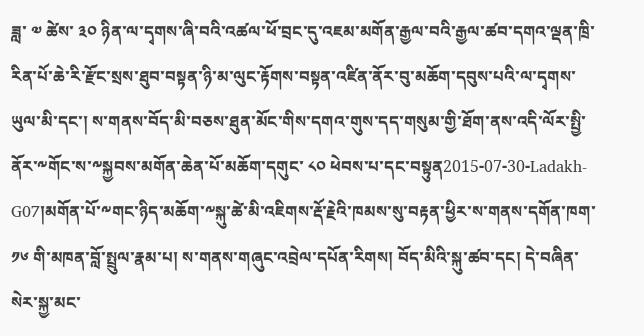ཟླ་ ༧ ཚེས་ ༣༠ ཉིན་ལ་དྭགས་ཞི་བའི་འཚལ་ཕོ་བྲང་དུ་འཇམ་མགོན་རྒྱལ་བའི་རྒྱལ་ཚབ་དགའ་ལྡན་ཁྲི་རིན་པོ་ཆེ་རི་རྫོང་སྲས་ཐུབ་བསྟན་ཉི་མ་ལུང་རྟོགས་བསྟན་འཛིན་ནོར་བུ་མཆོག་དབུས་པའི་ལ་དྭགས་ཡུལ་མི་དང་། ས་གནས་བོད་མི་བཅས་ཐུན་མོང་གིས་དགའ་གུས་དད་གསུམ་གྱི་ཐོག་ནས་འདི་ལོར་སྤྱི་ནོར་༸གོང་ས་༸སྐྱབས་མགོན་ཆེན་པོ་མཆོག་དགུང་ ༨༠ ཕེབས་པ་དང་བསྟུན2015-07-30-Ladakh-G07།མགོན་པོ་༸གང་ཉིད་མཆོག་༸སྐུ་ཚེ་མི་འཇིགས་རྡོ་རྗེའི་ཁམས་སུ་བརྟན་ཕྱིར་ས་གནས་དགོན་ཁག་ ༡༦ གི་མཁན་བློ་སྤྲུལ་རྣམ་པ། ས་གནས་གཞུང་འབྲེལ་དཔོན་རིགས། བོད་མིའི་སྐུ་ཚབ་དང། དེ་བཞིན་སེར་སྐྱ་མང་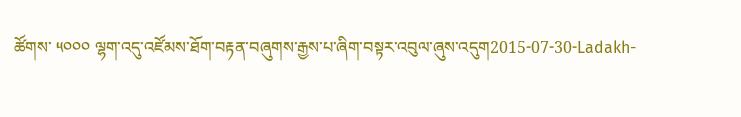ཚོགས་ ༥༠༠༠ ལྷག་འདུ་འཛོམས་ཐོག་བརྟན་བཞུགས་རྒྱས་པ་ཞིག་བསྟར་འབུལ་ཞུས་འདུག2015-07-30-Ladakh-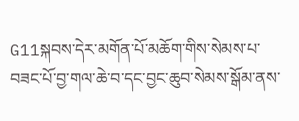G11སྐབས་དེར་མགོན་པོ་མཆོག་གིས་སེམས་པ་བཟང་པོ་བྱ་གལ་ཆེ་བ་དང་བྱང་ཆུབ་སེམས་སྒོམ་ནས་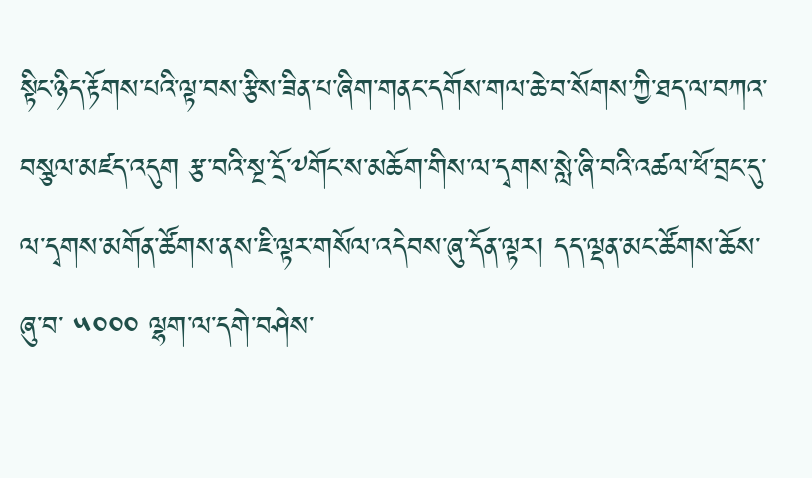སྟིང་ཉིད་རྟོགས་པའི་ལྟ་བས་རྩིས་ཟིན་པ་ཞིག་གནང་དགོས་གལ་ཆེ་བ་སོགས་ཀྱི་ཐད་ལ་བཀའ་བསྩལ་མཛད་འདུག རྩ་བའི་སྔ་དྲོ་༸གོང་ས་མཆོག་གིས་ལ་དྭགས་སླེ་ཞི་བའི་འཚལ་ཕོ་བྲང་དུ་ལ་དྭགས་མགོན་ཚོགས་ནས་ཇི་ལྟར་གསོལ་འདེབས་ཞུ་དོན་ལྟར། དད་ལྡན་མང་ཚོགས་ཆོས་ཞུ་བ་ ༥༠༠༠ ལྷག་ལ་དགེ་བཤེས་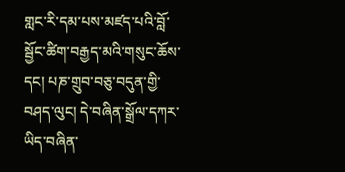གླང་རི་དམ་པས་མཛད་པའི་བློ་སྦྱོང་ཚིག་བརྒྱད་མའི་གསུང་ཆོས་དང། པཎ་གྲུབ་བཅུ་བདུན་གྱི་བཤད་ལུང། དེ་བཞིན་སྒྲོལ་དཀར་ཡིད་བཞིན་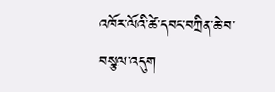འཁོར་ལོའི་ཚེ་དབང་བཀྲིན་ཆེ་བ་བསྩལ་འདུག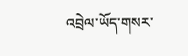འབྲེལ་ཡོད་གསར་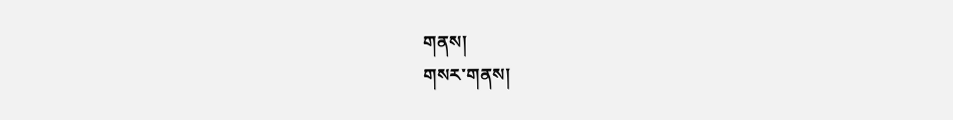གནས།
གསར་གནས།